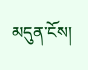མདུན་ངོས།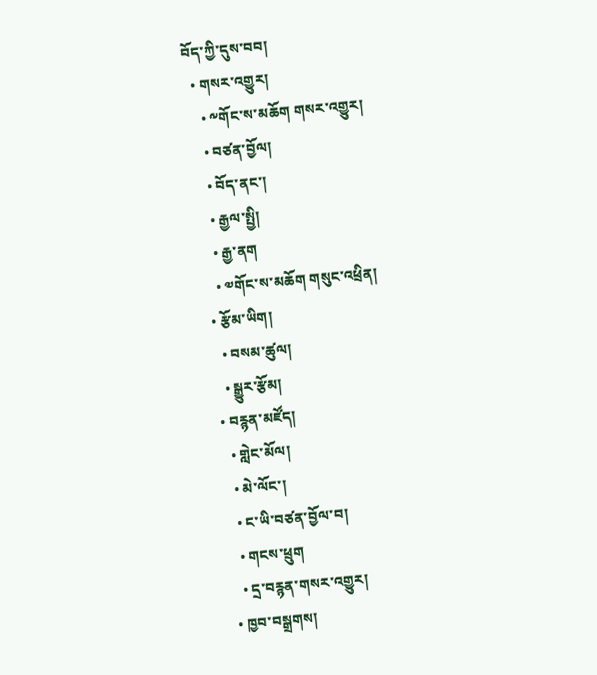བོད་ཀྱི་དུས་བབ།
  • གསར་འགྱུར།
    • ༸གོང་ས་མཆོག གསར་འགྱུར།
    • བཙན་བྱོལ།
    • བོད་ནང་།
    • རྒྱལ་སྤྱི།
    • རྒྱ་ནག
    • ༧གོང་ས་མཆོག གསུང་འཕྲིན།
  • རྩོམ་ཡིག།
    • བསམ་ཚུལ།
    • སྒྱུར་རྩོམ།
  • བརྙན་མཛོད།
    • གླེང་མོལ།
    • མེ་ལོང་།
    • ང་ཡི་བཙན་བྱོལ་བ།
    • གངས་ཕྲུག
    • དྲ་བརྙན་གསར་འགྱུར།
  • ཁྱབ་བསྒྲགས།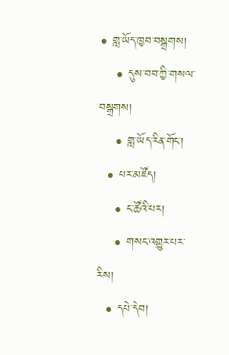• གླ་ཡོད་ཁྱབ་བསྒྲགས།
    • དུས་བབ་ཀྱི་གསལ་བསྒྲགས།
    • གླ་ཡོད་རིན་གོང་།
  • པར་མཛོད།
    • ང་ཚོའི་པར།
    • གསང་འགྱུར་པར་རིས།
  • དཔེ་དེབ།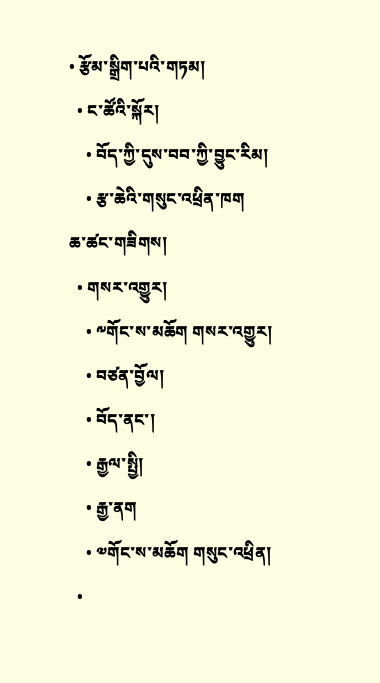• རྩོམ་སྒྲིག་པའི་གཏམ།
  • ང་ཚོའི་སྐོར།
    • བོད་ཀྱི་དུས་བབ་ཀྱི་བྱུང་རིམ།
    • རྩ་ཆེའི་གསུང་འཕྲིན་ཁག
ཆ་ཚང་གཟིགས།
  • གསར་འགྱུར།
    • ༸གོང་ས་མཆོག གསར་འགྱུར།
    • བཙན་བྱོལ།
    • བོད་ནང་།
    • རྒྱལ་སྤྱི།
    • རྒྱ་ནག
    • ༧གོང་ས་མཆོག གསུང་འཕྲིན།
  •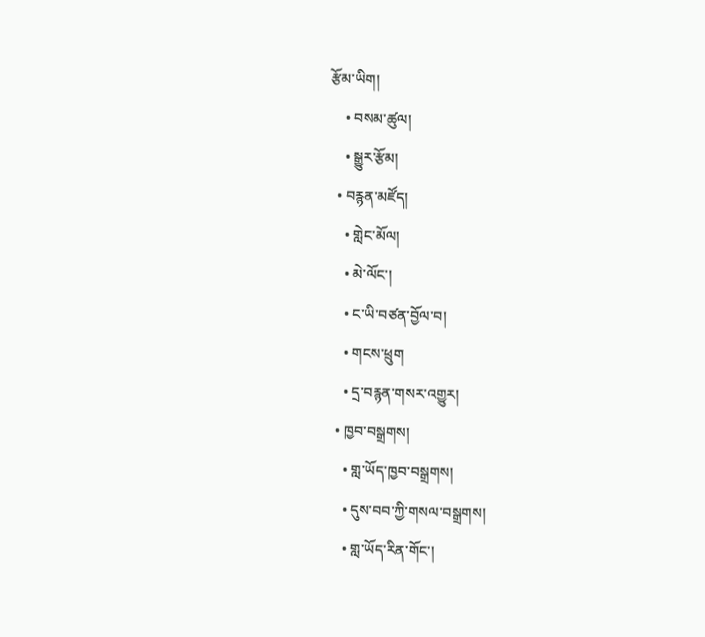རྩོམ་ཡིག།
    • བསམ་ཚུལ།
    • སྒྱུར་རྩོམ།
  • བརྙན་མཛོད།
    • གླེང་མོལ།
    • མེ་ལོང་།
    • ང་ཡི་བཙན་བྱོལ་བ།
    • གངས་ཕྲུག
    • དྲ་བརྙན་གསར་འགྱུར།
  • ཁྱབ་བསྒྲགས།
    • གླ་ཡོད་ཁྱབ་བསྒྲགས།
    • དུས་བབ་ཀྱི་གསལ་བསྒྲགས།
    • གླ་ཡོད་རིན་གོང་།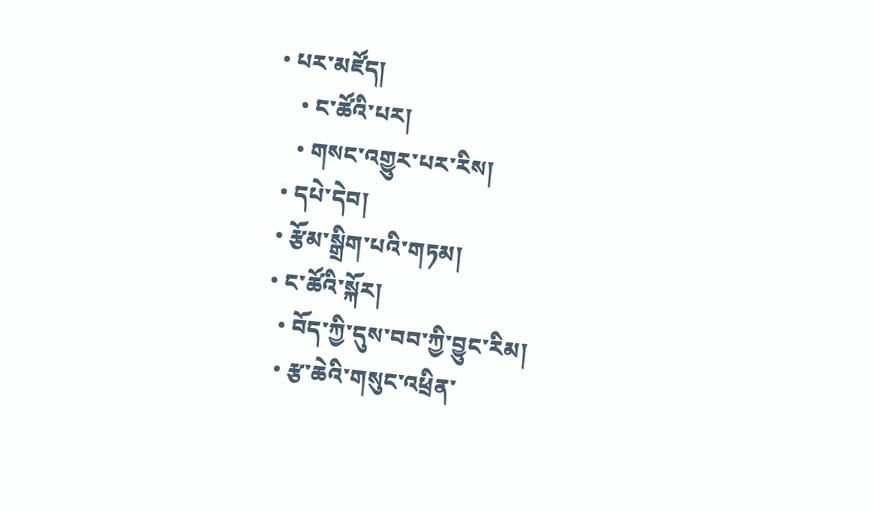• པར་མཛོད།
    • ང་ཚོའི་པར།
    • གསང་འགྱུར་པར་རིས།
  • དཔེ་དེབ།
  • རྩོམ་སྒྲིག་པའི་གཏམ།
  • ང་ཚོའི་སྐོར།
    • བོད་ཀྱི་དུས་བབ་ཀྱི་བྱུང་རིམ།
    • རྩ་ཆེའི་གསུང་འཕྲིན་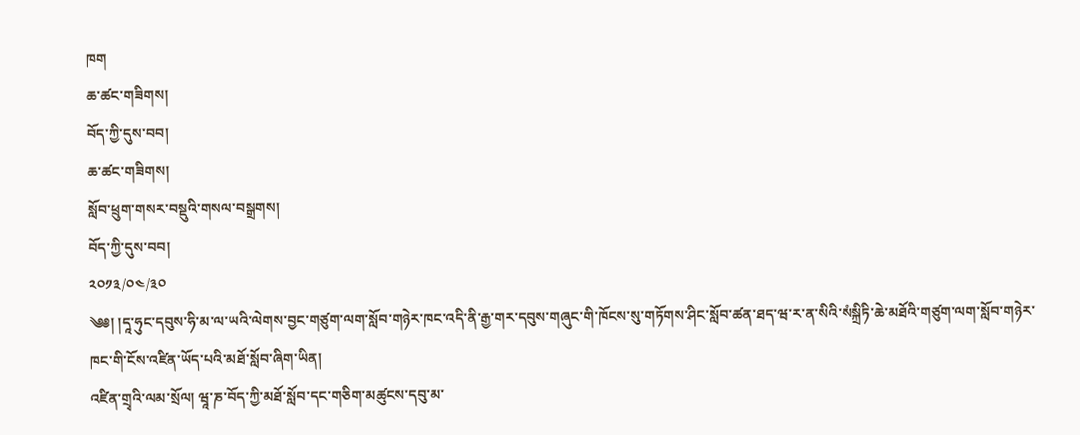ཁག
ཆ་ཚང་གཟིགས།
བོད་ཀྱི་དུས་བབ།
ཆ་ཚང་གཟིགས།
སློབ་ཕྲུག་གསར་བསྡུའི་གསལ་བསྒྲགས།
བོད་ཀྱི་དུས་བབ།
༢༠༡༣/༠༤/༣༠
༄༅། །དཱ་ཧུང་དབུས་ཧི་མ་ལ་ཡའི་ལེགས་བྱང་གཙུག་ལག་སློབ་གཉེར་ཁང་འདི་ནི་རྒྱ་གར་དབུས་གཞུང་གི་ཁོངས་སུ་གཏོགས་ཤིང་སློབ་ཚན་ཐད་ཝ་ར་ན་སིའི་སཾསྐྲིཏི་ཆེ་མཐོའི་གཙུག་ལག་སློབ་གཉེར་ཁང་གི་ངོས་འཛིན་ཡོད་པའི་མཐོ་སློབ་ཞིག་ཡིན།
འཛིན་གྲྭའི་ལམ་སྲོལ། ཝཱ་ཎ་བོད་ཀྱི་མཐོ་སློབ་དང་གཅིག་མཚུངས་དབུ་མ་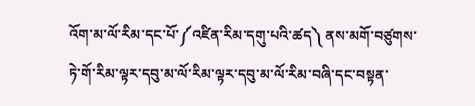འོག་མ་ལོ་རིམ་དང་པོ་༼འཛིན་རིམ་དགུ་པའི་ཚད༽ ནས་མགོ་བཙུགས་ཏེ་གོ་རིམ་ལྟར་དབུ་མ་ལོ་རིམ་ལྟར་དབུ་མ་ལོ་རིམ་བཞི་དང་བསྟན་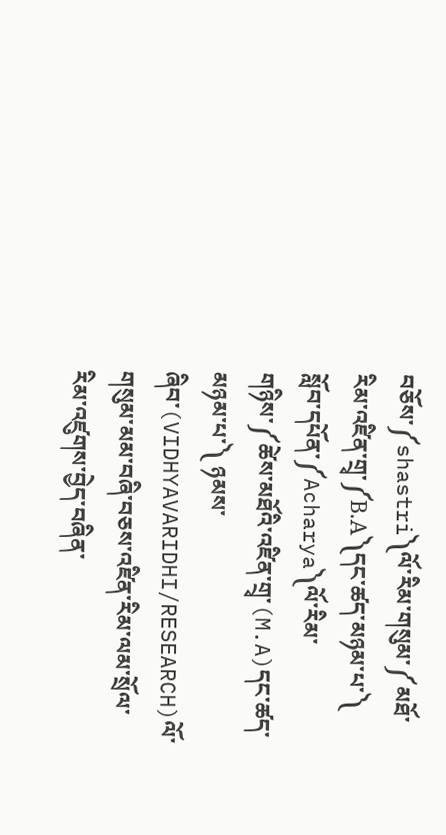བཅོས་༼shastri༽ལོ་རིམ་གསུམ་༼མཐོ་རིམ་འཛིན་གྲྭ་༼B.A༽དང་ཚད་མཉམ་པ་༽ སློབ་དཔོན་༼Acharya༽ལོ་རིམ་གཉིས་༼ཚེས་མཐོའི་འཛིན་གྲྭ་(M.A)དང་ཚད་མཉམ་པ་༽ ཉམས་ཞིབ་(VIDHYAVARIDHI/RESEARCH)ལོ་གསུམ་མམ་བཞི་བཅས་འཛིན་རིམ་ལམ་སྲོལ་རིམ་འཛུགས་བྱེད་བཞིན་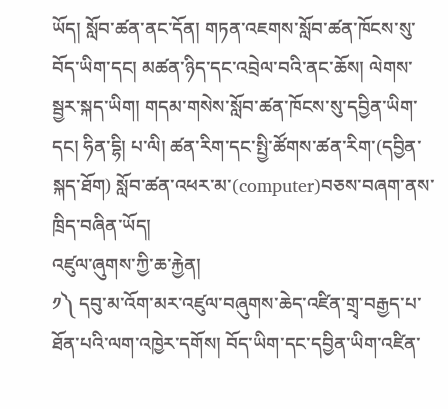ཡོད། སློབ་ཚན་ནང་དོན། གཏན་འཇགས་སློབ་ཚན་ཁོངས་སུ་བོད་ཡིག་དང། མཚན་ཉིད་དང་འབྲེལ་བའི་ནང་ཆོས། ལེགས་སྦྱར་སྐད་ཡིག། གདམ་གསེས་སློབ་ཚན་ཁོངས་སུ་དབྱིན་ཡིག་དང། ཧིན་དྷི། པ་ལི། ཚན་རིག་དང་སྤྱི་ཚོགས་ཚན་རིག་(དབྱིན་སྐད་ཐོག) སློབ་ཚན་འཕར་མ་(computer)བཅས་བཞག་ནས་ཁྲིད་བཞིན་ཡོད།
འཛུལ་ཞུགས་ཀྱི་ཆ་རྐྱེན།
༡༽ དབུ་མ་འོག་མར་འཛུལ་བཞུགས་ཆེད་འཛིན་གྲྭ་བརྒྱད་པ་ཐོན་པའི་ལག་འཁྱེར་དགོས། བོད་ཡིག་དང་དབྱིན་ཡིག་འཛིན་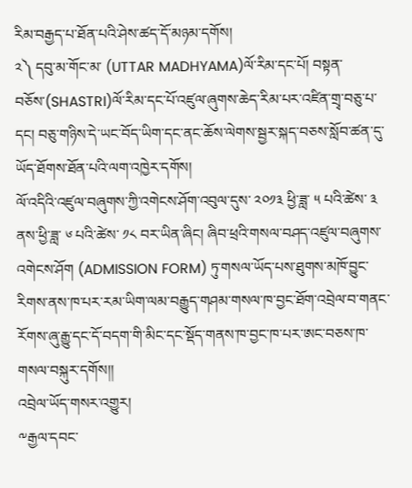རིམ་བརྒྱད་པ་ཐོན་པའི་ཤེས་ཚད་དོ་མཉམ་དགོས།
༢༽ དབུ་མ་གོང་མ་ (UTTAR MADHYAMA)ལོ་རིམ་དང་པོ། བསྟན་བཅོས་(SHASTRI)ལོ་རིམ་དང་པོ་འཛུལ་ཞུགས་ཆེད་རིམ་པར་འཛིན་གྲྭ་བཅུ་པ་དང། བཅུ་གཉིས་དེ་ཡང་བོད་ཡིག་དང་ནང་ཆོས་ལེགས་སྦྱར་སྐད་བཅས་སློབ་ཚན་དུ་ཡོད་ཐོགས་ཐོན་པའི་ལག་འཁྱེར་དགོས།
ལོ་འདིའི་འཛུལ་བཞུགས་ཀྱི་འགེངས་ཤོག་འབུལ་དུས་ ༢༠༡༣ ཕྱི་ཟླ་ ༥ པའི་ཚེས་ ༣ ནས་ཕྱི་ཟླ་ ༦ པའི་ཚེས་ ༡༨ བར་ཡིན་ཞིང། ཞིབ་ཕྲའི་གསལ་བཤད་འཛུལ་བཞུགས་འགེངས་ཤོག (ADMISSION FORM) ཏུ་གསལ་ཡོད་པས་ཐུགས་མཁོ་བྱུང་རིགས་ནས་ཁ་པར་རམ་ཡིག་ལམ་བརྒྱུད་གཤམ་གསལ་ཁ་བྱང་ཐོག་འབྲེལ་བ་གནང་རོགས་ཞུ་རྒྱུ་དང་དོ་བདག་གི་མིང་དང་སྡོད་གནས་ཁ་བྱང་ཁ་པར་ཨང་བཅས་ཁ་གསལ་བསྐུར་དགོས།།
འབྲེལ་ཡོད་གསར་འགྱུར།
༸རྒྱལ་དབང་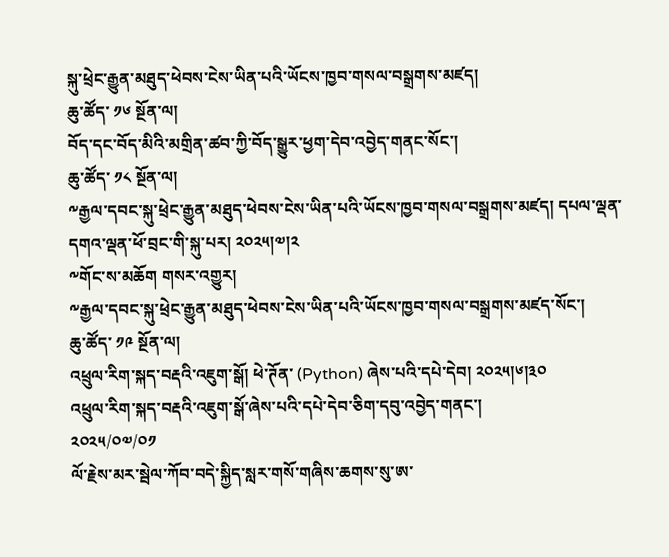སྐུ་ཕྲེང་རྒྱུན་མཐུད་ཕེབས་ངེས་ཡིན་པའི་ཡོངས་ཁྱབ་གསལ་བསྒྲགས་མཛད།
ཆུ་ཚོད་ ༡༦ སྔོན་ལ།
བོད་དང་བོད་མིའི་མགྲིན་ཚབ་ཀྱི་བོད་སྒྱུར་ཕྱག་དེབ་འབྱེད་གནང་སོང་།
ཆུ་ཚོད་ ༡༨ སྔོན་ལ།
༸རྒྱལ་དབང་སྐུ་ཕྲེང་རྒྱུན་མཐུད་ཕེབས་ངེས་ཡིན་པའི་ཡོངས་ཁྱབ་གསལ་བསྒྲགས་མཛད། དཔལ་ལྡན་དགའ་ལྡན་ཕོ་བྲང་གི་སྐུ་པར། ༢༠༢༥།༧།༢
༸གོང་ས་མཆོག གསར་འགྱུར།
༸རྒྱལ་དབང་སྐུ་ཕྲེང་རྒྱུན་མཐུད་ཕེབས་ངེས་ཡིན་པའི་ཡོངས་ཁྱབ་གསལ་བསྒྲགས་མཛད་སོང་།
ཆུ་ཚོད་ ༡༩ སྔོན་ལ།
འཕྲུལ་རིག་སྐད་བརྡའི་འཇུག་སྒོ། ཕེ་ཊོན་ (Python) ཞེས་པའི་དཔེ་དེབ། ༢༠༢༥།༦།༣༠
འཕྲུལ་རིག་སྐད་བརྡའི་འཇུག་སྒོ་ཞེས་པའི་དཔེ་དེབ་ཅིག་དབུ་འབྱེད་གནང་།
༢༠༢༥/༠༧/༠༡
ལོ་རྗེས་མར་སྦེལ་ཀོབ་བདེ་སྐྱིད་སླར་གསོ་གཞིས་ཆགས་སུ་ཨ་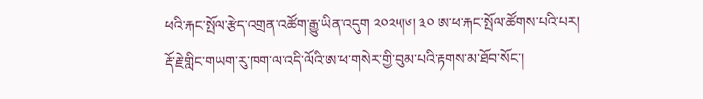ཕའི་རྐང་སྤོལ་རྩེད་འགྲན་འཚོག་རྒྱུ་ཡིན་འདུག ༢༠༢༥།༦། ༣༠ ཨ་ཕ་རྐང་སྤོལ་ཚོགས་པའི་པར།
རྡོ་རྗེ་གླིང་གཡག་རུ་ཁག་ལ་འདི་ལོའི་ཨ་ཕ་གསེར་གྱི་བུམ་པའི་རྟགས་མ་ཐོབ་སོང་།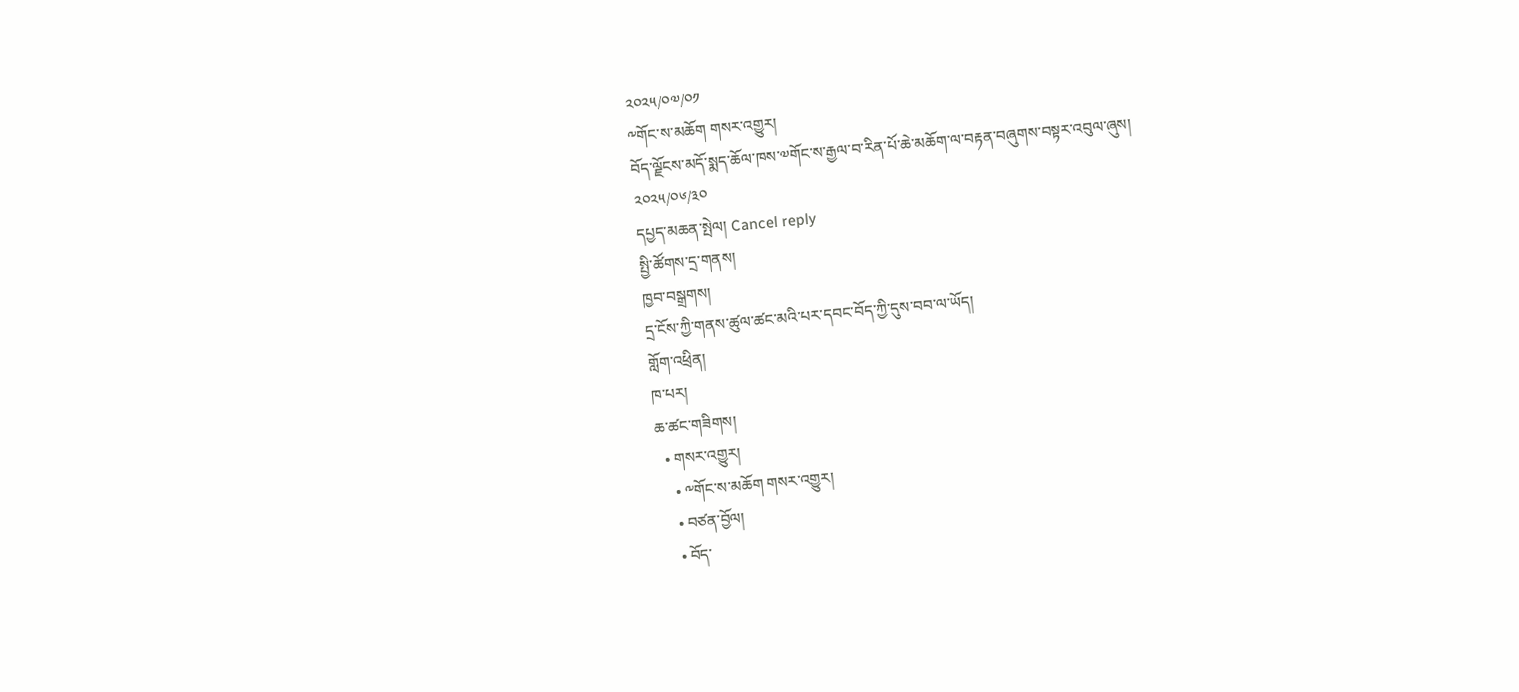༢༠༢༥/༠༧/༠༡
༸གོང་ས་མཆོག གསར་འགྱུར།
བོད་ལྗོངས་མདོ་སྨད་ཆོལ་ཁས་༧གོང་ས་རྒྱལ་བ་རིན་པོ་ཆེ་མཆོག་ལ་བརྟན་བཞུགས་བསྟར་འབུལ་ཞུས།
༢༠༢༥/༠༦/༣༠
དཔྱད་མཆན་སྤེལ། Cancel reply
སྤྱི་ཚོགས་དྲ་གནས།
ཁྱབ་བསྒྲགས།
དྲ་ངོས་ཀྱི་གནས་ཚུལ་ཚང་མའི་པར་དབང་བོད་ཀྱི་དུས་བབ་ལ་ཡོད།
གློག་འཕྲིན།
ཁ་པར།
ཆ་ཚང་གཟིགས།
  • གསར་འགྱུར།
    • ༸གོང་ས་མཆོག གསར་འགྱུར།
    • བཙན་བྱོལ།
    • བོད་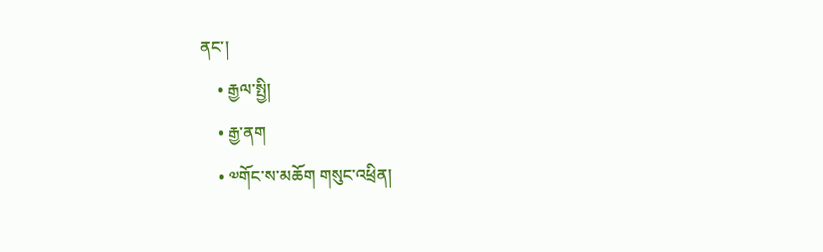ནང་།
    • རྒྱལ་སྤྱི།
    • རྒྱ་ནག
    • ༧གོང་ས་མཆོག གསུང་འཕྲིན།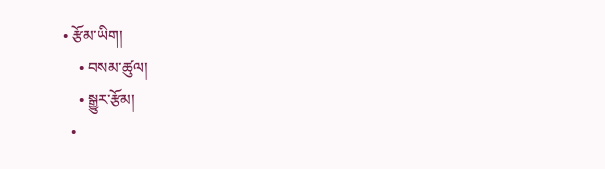• རྩོམ་ཡིག།
    • བསམ་ཚུལ།
    • སྒྱུར་རྩོམ།
  •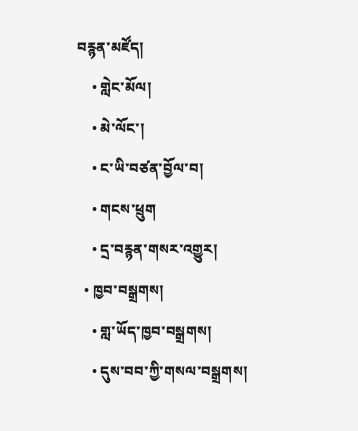བརྙན་མཛོད།
    • གླེང་མོལ།
    • མེ་ལོང་།
    • ང་ཡི་བཙན་བྱོལ་བ།
    • གངས་ཕྲུག
    • དྲ་བརྙན་གསར་འགྱུར།
  • ཁྱབ་བསྒྲགས།
    • གླ་ཡོད་ཁྱབ་བསྒྲགས།
    • དུས་བབ་ཀྱི་གསལ་བསྒྲགས།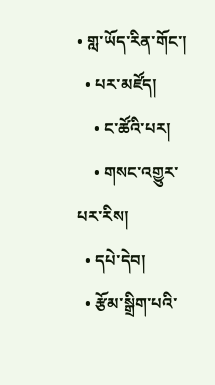• གླ་ཡོད་རིན་གོང་།
  • པར་མཛོད།
    • ང་ཚོའི་པར།
    • གསང་འགྱུར་པར་རིས།
  • དཔེ་དེབ།
  • རྩོམ་སྒྲིག་པའི་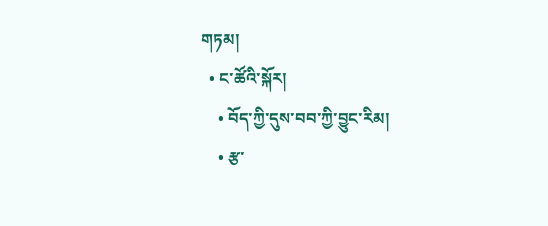གཏམ།
  • ང་ཚོའི་སྐོར།
    • བོད་ཀྱི་དུས་བབ་ཀྱི་བྱུང་རིམ།
    • རྩ་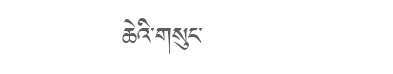ཆེའི་གསུང་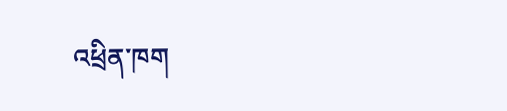འཕྲིན་ཁག